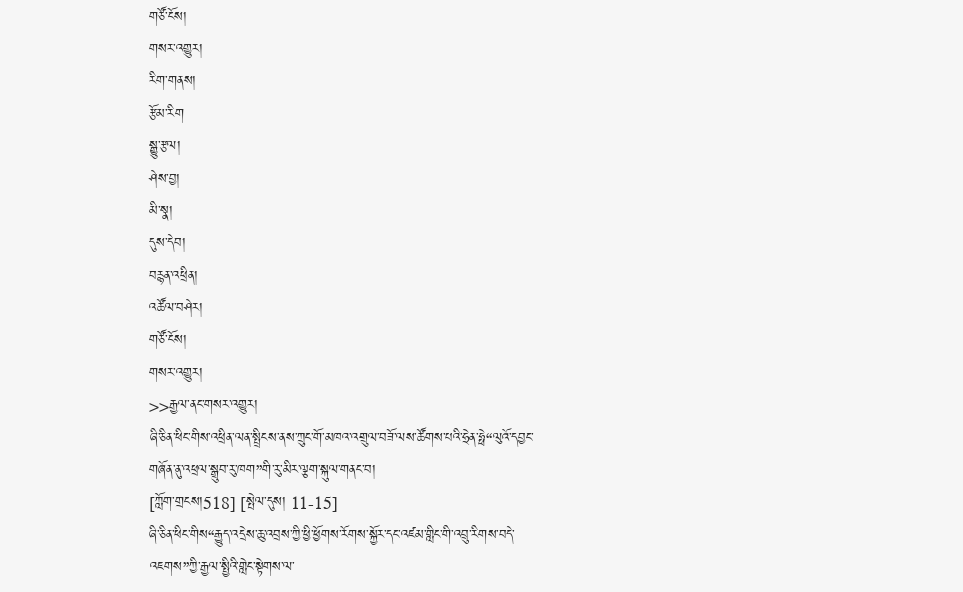གཙོ་ངོས།
གསར་འགྱུར།
རིག་གནས།
རྩོམ་རིག
སྒྱུ་རྩལ།
ཤེས་བྱ།
མི་སྣ།
དུས་དེབ།
བརྙན་འཕྲིན།
འཚོལ་བཤེར།
གཙོ་ངོས།
གསར་འགྱུར།
>>རྒྱལ་ནང་གསར་འགྱུར།
ཞི་ཅིན་ཕིང་གིས་འཕྲིན་ལན་སྤྲིངས་ནས་ཀྲུང་གོ་མཁའ་འགྲུལ་བཟོ་ལས་ཚོགས་པའི་ཧྲེན་ཧྥེ“ལུའོ་དབྱང་གཞོན་ནུ་འཕྲལ་སྒྲུབ་རུ་ཁག”གི་རུ་མིར་ལྕག་སྐུལ་གནང་བ།
[ཀློག་གྲངས།518] [སྤེལ་དུས། 11-15]
ཞི་ཅིན་ཕིང་གིས“རྒྱུད་འདྲེས་ཆུ་འབྲས་ཀྱི་ཕྱི་ཕྱོགས་རོགས་སྐྱོར་དང་འཛམ་གླིང་གི་འབྲུ་རིགས་བདེ་འཇགས”ཀྱི་རྒྱལ་སྤྱིའི་གླེང་སྟེགས་ལ་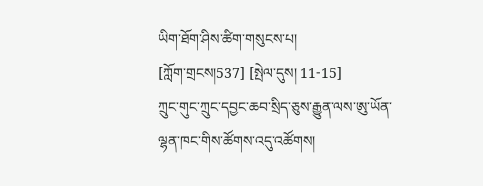ཡིག་ཐོག་ཤིས་ཚིག་གསུངས་པ།
[ཀློག་གྲངས།537] [སྤེལ་དུས། 11-15]
ཀྲུང་གུང་ཀྲུང་དབྱང་ཆབ་སྲིད་ཅུས་རྒྱུན་ལས་ཨུ་ཡོན་ལྷན་ཁང་གིས་ཚོགས་འདུ་འཚོགས།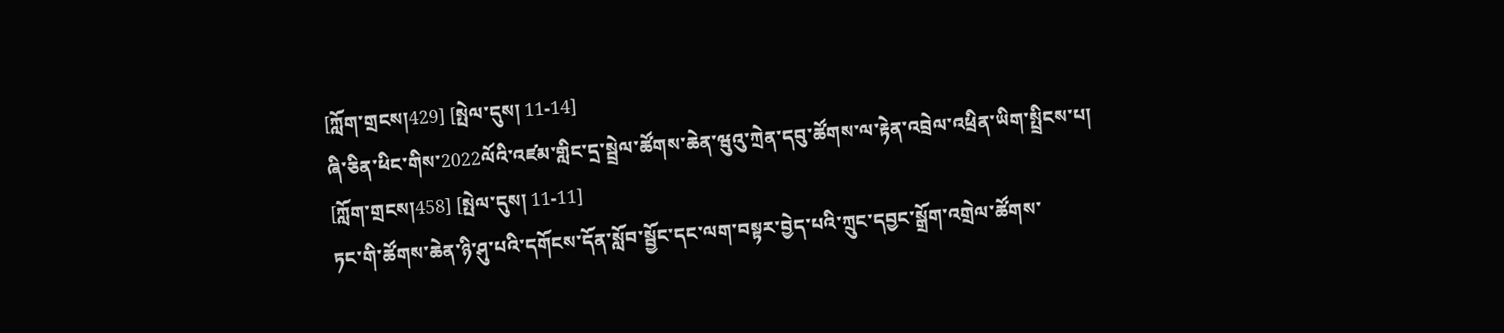[ཀློག་གྲངས།429] [སྤེལ་དུས། 11-14]
ཞི་ཅིན་ཕིང་གིས་2022ལོའི་འཛམ་གླིང་དྲ་སྦྲེལ་ཚོགས་ཆེན་ཝུའུ་ཀྲེན་དབུ་ཚོགས་ལ་རྟེན་འབྲེལ་འཕྲིན་ཡིག་སྤྲིངས་པ།
[ཀློག་གྲངས།458] [སྤེལ་དུས། 11-11]
ཏང་གི་ཚོགས་ཆེན་ཉི་ཤུ་པའི་དགོངས་དོན་སློབ་སྦྱོང་དང་ལག་བསྟར་བྱེད་པའི་ཀྲུང་དབྱང་སྒྲོག་འགྲེལ་ཚོགས་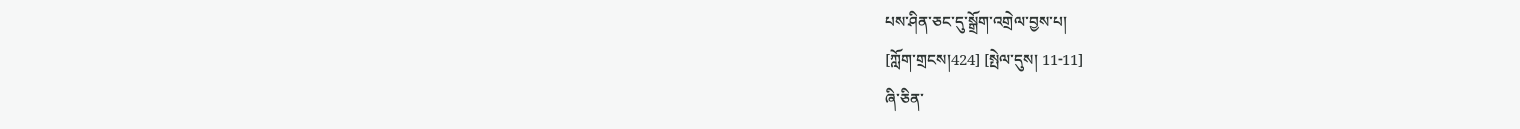པས་ཤིན་ཅང་དུ་སྒྲོག་འགྲེལ་བྱས་པ།
[ཀློག་གྲངས།424] [སྤེལ་དུས། 11-11]
ཞི་ཅིན་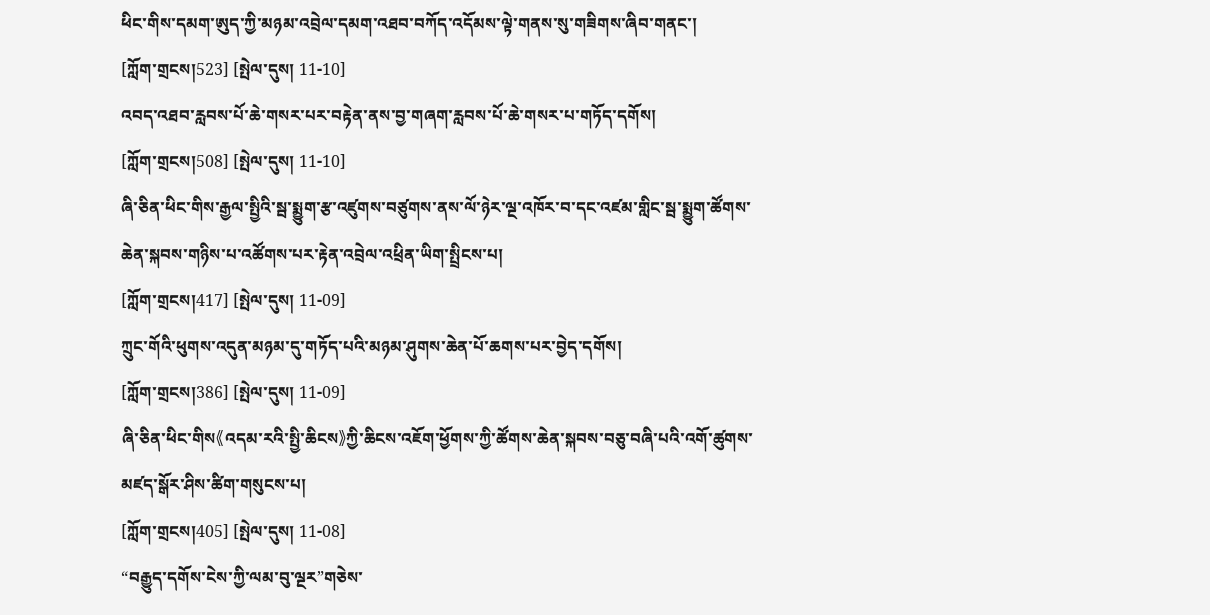ཕིང་གིས་དམག་ཨུད་ཀྱི་མཉམ་འབྲེལ་དམག་འཐབ་བཀོད་འདོམས་ལྟེ་གནས་སུ་གཟིགས་ཞིབ་གནང་།
[ཀློག་གྲངས།523] [སྤེལ་དུས། 11-10]
འབད་འཐབ་རླབས་པོ་ཆེ་གསར་པར་བརྟེན་ནས་བྱ་གཞག་རླབས་པོ་ཆེ་གསར་པ་གཏོད་དགོས།
[ཀློག་གྲངས།508] [སྤེལ་དུས། 11-10]
ཞི་ཅིན་ཕིང་གིས་རྒྱལ་སྤྱིའི་སྦ་སྨྱུག་རྩ་འཛུགས་བཙུགས་ནས་ལོ་ཉེར་ལྔ་འཁོར་བ་དང་འཛམ་གླིང་སྦ་སྨྱུག་ཚོགས་ཆེན་སྐབས་གཉིས་པ་འཚོགས་པར་རྟེན་འབྲེལ་འཕྲིན་ཡིག་སྤྲིངས་པ།
[ཀློག་གྲངས།417] [སྤེལ་དུས། 11-09]
ཀྲུང་གོའི་ཕུགས་འདུན་མཉམ་དུ་གཏོད་པའི་མཉམ་ཤུགས་ཆེན་པོ་ཆགས་པར་བྱེད་དགོས།
[ཀློག་གྲངས།386] [སྤེལ་དུས། 11-09]
ཞི་ཅིན་ཕིང་གིས《འདམ་རའི་སྤྱི་ཆིངས》ཀྱི་ཆིངས་འཇོག་ཕྱོགས་ཀྱི་ཚོགས་ཆེན་སྐབས་བཅུ་བཞི་པའི་འགོ་ཚུགས་མཛད་སྒོར་ཤིས་ཚིག་གསུངས་པ།
[ཀློག་གྲངས།405] [སྤེལ་དུས། 11-08]
“བརྒྱུད་དགོས་ངེས་ཀྱི་ལམ་བུ་ལྔར”གཅེས་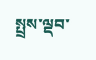སྤྲས་ལྡབ་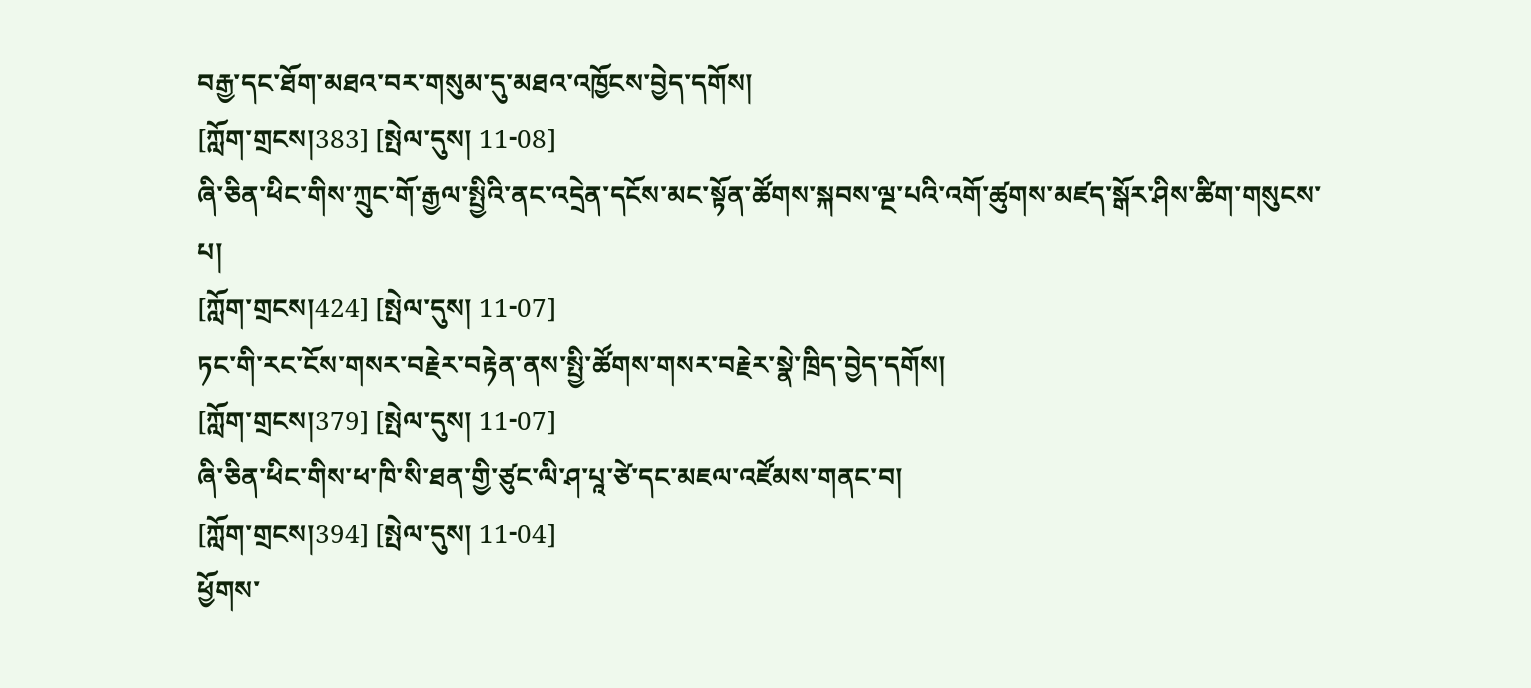བརྒྱ་དང་ཐོག་མཐའ་བར་གསུམ་དུ་མཐའ་འཁྱོངས་བྱེད་དགོས།
[ཀློག་གྲངས།383] [སྤེལ་དུས། 11-08]
ཞི་ཅིན་ཕིང་གིས་ཀྲུང་གོ་རྒྱལ་སྤྱིའི་ནང་འདྲེན་དངོས་མང་སྟོན་ཚོགས་སྐབས་ལྔ་པའི་འགོ་ཚུགས་མཛད་སྒོར་ཤིས་ཚིག་གསུངས་པ།
[ཀློག་གྲངས།424] [སྤེལ་དུས། 11-07]
ཏང་གི་རང་ངོས་གསར་བརྗེར་བརྟེན་ནས་སྤྱི་ཚོགས་གསར་བརྗེར་སྣེ་ཁྲིད་བྱེད་དགོས།
[ཀློག་གྲངས།379] [སྤེལ་དུས། 11-07]
ཞི་ཅིན་ཕིང་གིས་ཕ་ཁི་སི་ཐན་གྱི་ཙུང་ལི་ཤ་པཱ་ཙེ་དང་མཇལ་འཛོམས་གནང་བ།
[ཀློག་གྲངས།394] [སྤེལ་དུས། 11-04]
ཕྱོགས་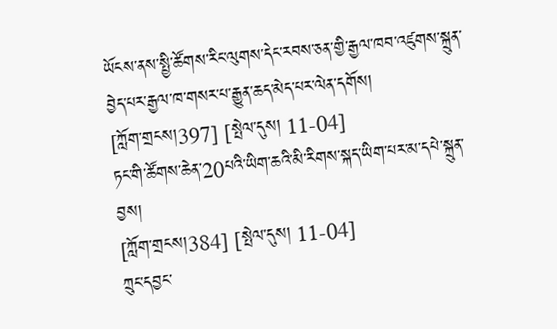ཡོངས་ནས་སྤྱི་ཚོགས་རིང་ལུགས་དེང་རབས་ཅན་གྱི་རྒྱལ་ཁབ་འཛུགས་སྐྲུན་བྱེད་པར་རྒྱལ་ཁ་གསར་པ་རྒྱུན་ཆད་མེད་པར་ལེན་དགོས།
[ཀློག་གྲངས།397] [སྤེལ་དུས། 11-04]
ཏང་གི་ཚོགས་ཆེན་20པའི་ཡིག་ཆའི་མི་རིགས་སྐད་ཡིག་པར་མ་དཔེ་སྐྲུན་བྱས།
[ཀློག་གྲངས།384] [སྤེལ་དུས། 11-04]
ཀྲུང་དབྱང་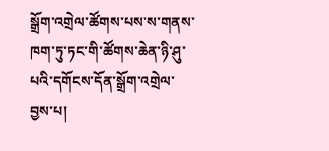སྒྲོག་འགྲེལ་ཚོགས་པས་ས་གནས་ཁག་ཏུ་ཏང་གི་ཚོགས་ཆེན་ཉི་ཤུ་པའི་དགོངས་དོན་སྒྲོག་འགྲེལ་བྱས་པ།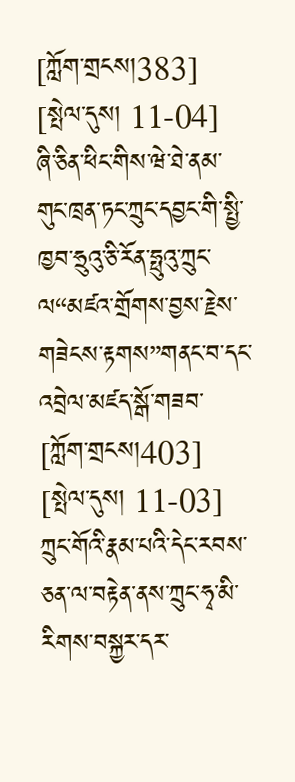[ཀློག་གྲངས།383] [སྤེལ་དུས། 11-04]
ཞི་ཅིན་ཕིང་གིས་ཝེ་ཐེ་ནམ་གུང་ཁྲན་ཏང་ཀྲུང་དབྱང་གི་སྤྱི་ཁྱབ་ཧྲུའུ་ཅི་རོན་ཧྥུའུ་ཀྲུང་ལ“མཛའ་གྲོགས་བྱས་རྗེས་གཟེངས་རྟགས”གནང་བ་དང་འབྲེལ་མཛད་སྒོ་གཟབ་
[ཀློག་གྲངས།403] [སྤེལ་དུས། 11-03]
ཀྲུང་གོའི་རྣམ་པའི་དེང་རབས་ཅན་ལ་བརྟེན་ནས་ཀྲུང་ཧྭ་མི་རིགས་བསྐྱར་དར་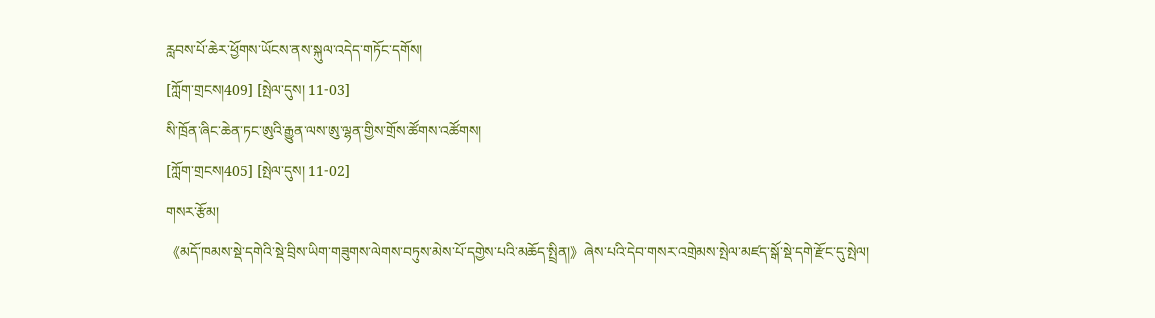རླབས་པོ་ཆེར་ཕྱོགས་ཡོངས་ནས་སྐུལ་འདེད་གཏོང་དགོས།
[ཀློག་གྲངས།409] [སྤེལ་དུས། 11-03]
སི་ཁྲོན་ཞིང་ཆེན་ཏང་ཨུའི་རྒྱུན་ལས་ཨུ་ལྷན་གྱིས་གྲོས་ཚོགས་འཚོགས།
[ཀློག་གྲངས།405] [སྤེལ་དུས། 11-02]
གསར་རྩོམ།
《མདོ་ཁམས་སྡེ་དགེའི་སྡེ་བྲིས་ཡིག་གཟུགས་ལེགས་བཏུས་མེས་པོ་དགྱེས་པའི་མཆོད་སྤྲིན།》ཞེས་པའི་དེབ་གསར་འགྲེམས་སྤེལ་མཛད་སྒོ་སྡེ་དགེ་རྫོང་དུ་སྤེལ།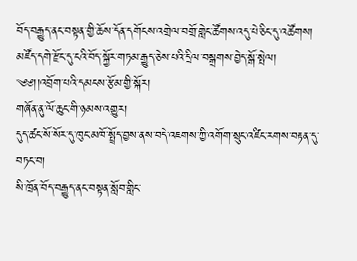བོད་བརྒྱུད་ནང་བསྟན་གྱི་ཆོས་དོན་དགོངས་འགྲེལ་བགྲོ་གླེང་ཚོགས་འདུ་པེ་ཅིང་དུ་འཚོགས།
མཛོད་དགེ་རྫོང་དུ་ངའི་བོད་སྐྱོར་གཏམ་རྒྱུད་ཅེས་པའི་དྲིལ་བསྒྲགས་བྱེད་སྒོ་སྤེལ།
༄༅།།འབྲོག་པའི་དམངས་རྩོམ་གྱི་སྐོར།
གཞོན་ནུ་ལོ་ཆུང་གི་ཉམས་འགྱུར།
དུད་ཚང་སོ་སོར་དུ་ཁུང་མཁོ་སྤྲོད་བྱས་ནས་བདེ་འཇགས་ཀྱི་འགོག་སྲུང་འཛིང་རགས་བརྟན་དུ་བཏང་བ།
སི་ཁྲོན་བོད་བརྒྱུད་ནང་བསྟན་སློབ་གླིང་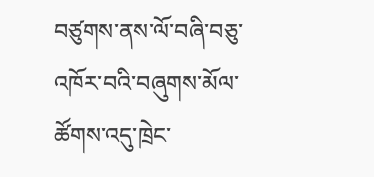བཙུགས་ནས་ལོ་བཞི་བཅུ་འཁོར་བའི་བཞུགས་མོལ་ཚོགས་འདུ་ཁྲེང་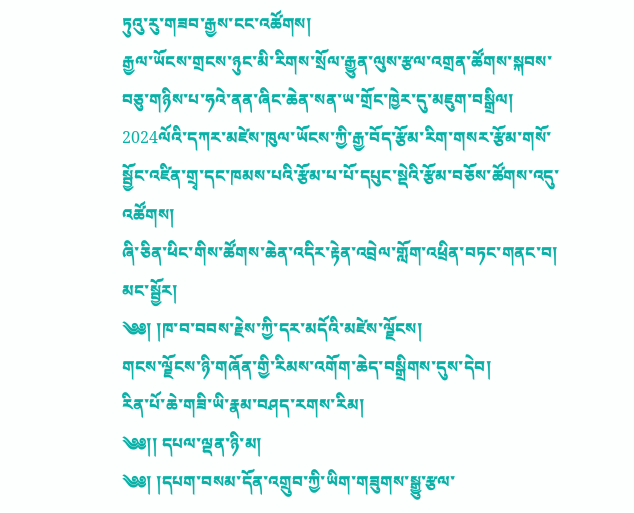ཏུའུ་རུ་གཟབ་རྒྱས་ངང་འཚོགས།
རྒྱལ་ཡོངས་གྲངས་ཉུང་མི་རིགས་སྲོལ་རྒྱུན་ལུས་རྩལ་འགྲན་ཚོགས་སྐབས་བཅུ་གཉིས་པ་ཧའེ་ནན་ཞིང་ཆེན་སན་ཡ་གྲོང་ཁྱེར་དུ་མཇུག་བསྒྲིལ།
2024ལོའི་དཀར་མཛེས་ཁུལ་ཡོངས་ཀྱི་རྒྱ་བོད་རྩོམ་རིག་གསར་རྩོམ་གསོ་སྦྱོང་འཛིན་གྲྭ་དང་ཁམས་པའི་རྩོམ་པ་པོ་དཔུང་སྡེའི་རྩོམ་བཅོས་ཚོགས་འདུ་འཚོགས།
ཞི་ཅིན་ཕིང་གིས་ཚོགས་ཆེན་འདིར་རྟེན་འབྲེལ་གློག་འཕྲིན་བཏང་གནང་བ།
མང་སྦྱོར།
༄༅། །ཁ་བ་བབས་རྗེས་ཀྱི་དར་མདོའི་མཛེས་ལྗོངས།
གངས་ལྗོངས་ཉི་གཞོན་གྱི་རིམས་འགོག་ཆེད་བསྒྲིགས་དུས་དེབ།
རིན་པོ་ཆེ་གཟི་ཡི་རྣམ་བཤད་རགས་རིམ།
༄༅།། དཔལ་ལྡན་ཉི་མ།
༄༅། །དཔག་བསམ་དོན་འགྲུབ་ཀྱི་ཡིག་གཟུགས་སྒྱུ་རྩལ་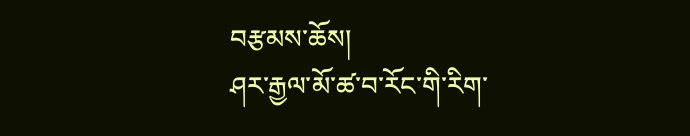བརྩམས་ཆོས།
ཤར་རྒྱལ་མོ་ཚ་བ་རོང་གི་རིག་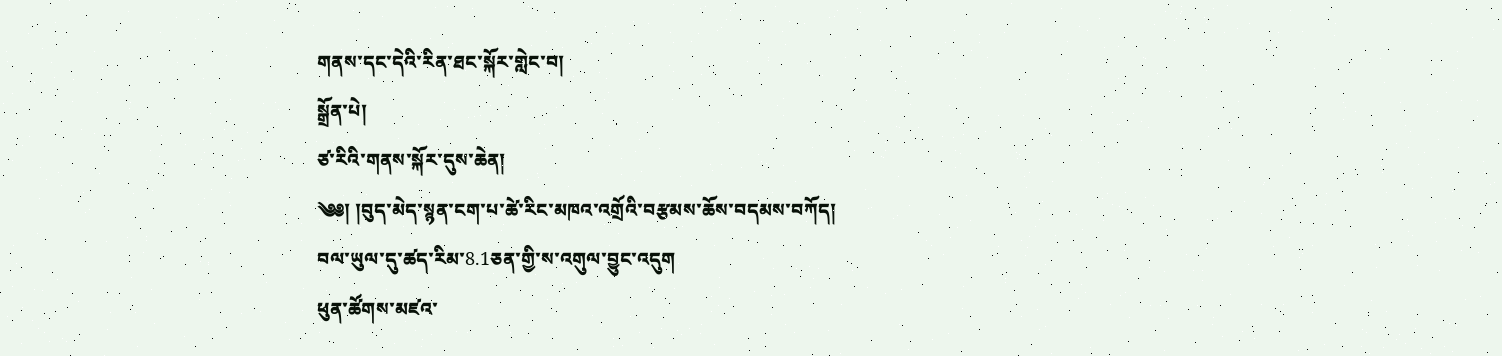གནས་དང་དེའི་རིན་ཐང་སྐོར་གླེང་བ།
སྒྲོན་པེ།
ཙ་རིའི་གནས་སྐོར་དུས་ཆེན།
༄༅། །བུད་མེད་སྙན་ངག་པ་ཚེ་རིང་མཁའ་འགྲོའི་བརྩམས་ཆོས་བདམས་བཀོད།
བལ་ཡུལ་དུ་ཚད་རིམ་8.1ཅན་གྱི་ས་འགུལ་བྱུང་འདུག
ཕུན་ཚོགས་མཛའ་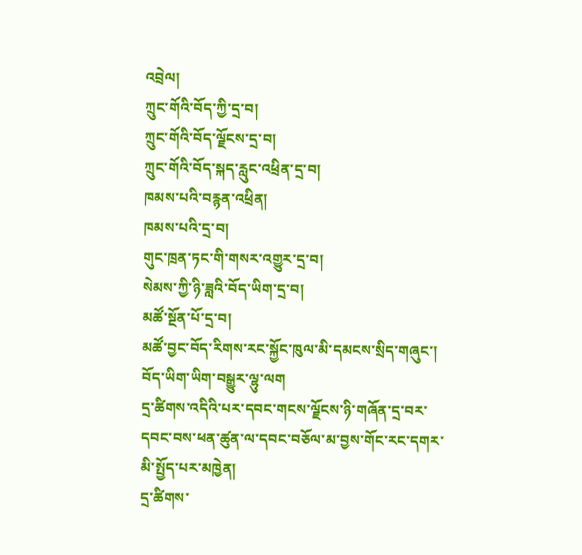འབྲེལ།
ཀྲུང་གོའི་བོད་ཀྱི་དྲ་བ།
ཀྲུང་གོའི་བོད་ལྗོངས་དྲ་བ།
ཀྲུང་གོའི་བོད་སྐད་རླུང་འཕྲིན་དྲ་བ།
ཁམས་པའི་བརྙན་འཕྲིན།
ཁམས་པའི་དྲ་བ།
གུང་ཁྲན་ཏང་གི་གསར་འགྱུར་དྲ་བ།
སེམས་ཀྱི་ཉི་ཟླའི་བོད་ཡིག་དྲ་བ།
མཚོ་སྔོན་པོ་དྲ་བ།
མཚོ་བྱང་བོད་རིགས་རང་སྐྱོང་ཁུལ་མི་དམངས་སྲིད་གཞུང་།
བོད་ཡིག་ཡིག་བསྒྱུར་ལྷུ་ལག
དྲ་ཚིགས་འདིའི་པར་དབང་གངས་ལྗོངས་ཉི་གཞོན་དྲ་བར་དབང་བས་ཕན་ཚུན་ལ་དབང་བཅོལ་མ་བྱས་གོང་རང་དགར་མི་སྤྱོད་པར་མཁྱེན།
དྲ་ཚིགས་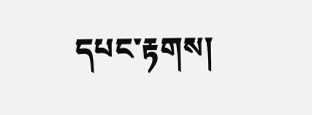དཔང་རྟགས།